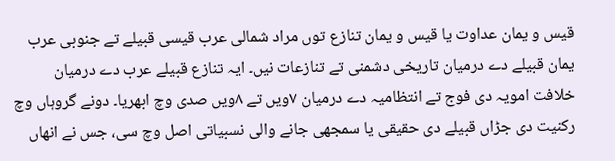قیس و یمان عداوت یا قیس و یمان تنازع توں مراد شمالی عرب قیسی قبیلے تے جنوبی عرب یمان قبیلے دے درمیان تاریخی دشمنی تے تنازعات نيں۔ ایہ تنازع قبیلے عرب دے درمیان خلافت امویہ دی فوج تے انتظامیہ دے درمیان ۷ويں تے ۸ويں صدی وچ ابھریا۔ دونے گروہاں وچ رکنیت دی جڑاں قبیلے دی حقیقی یا سمجھی جانے والی نسبیاتی اصل وچ سی، جس نے انھاں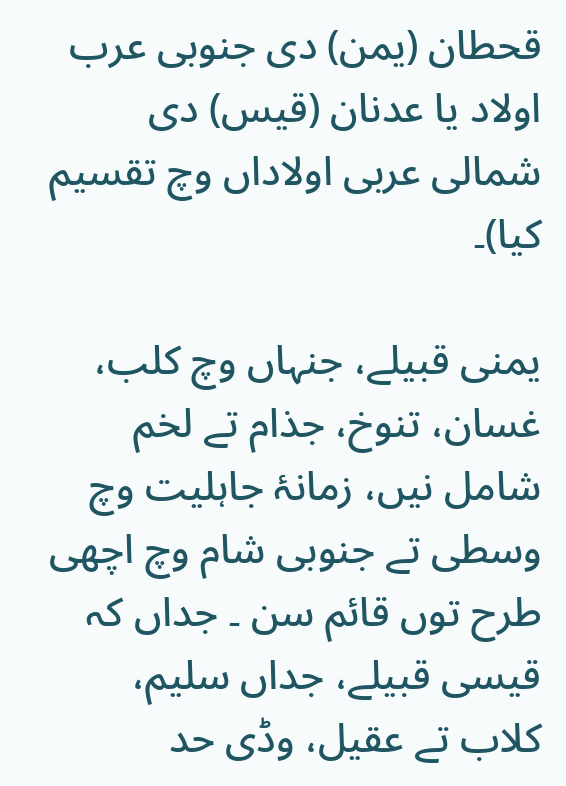قحطان (یمن) دی جنوبی عرب اولاد یا عدنان (قیس) دی شمالی عربی اولاداں وچ تقسیم کیا)۔

یمنی قبیلے، جنہاں وچ کلب، غسان، تنوخ، جذام تے لخم شامل نيں، زمانۂ جاہلیت وچ وسطی تے جنوبی شام وچ اچھی طرح توں قائم سن ۔ جداں کہ قیسی قبیلے، جداں سلیم، کلاب تے عقیل، وڈی حد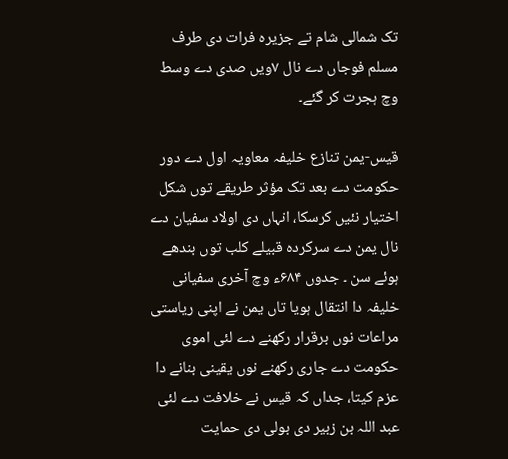تک شمالی شام تے جزیرہ فرات دی طرف مسلم فوجاں دے نال ۷ويں صدی دے وسط وچ ہجرت کر گئے۔

قیس-یمن تنازع خلیفہ معاویہ اول دے دور حکومت دے بعد تک مؤثر طریقے توں شکل اختیار نئيں کرسکا، انہاں دی اولاد سفیان دے نال یمن دے سرکردہ قبیلے کلب توں بندھے ہوئے سن ۔ جدوں ۶۸۴ء وچ آخری سفیانی خلیفہ دا انتقال ہويا تاں یمن نے اپنی ریاستی مراعات نوں برقرار رکھنے دے لئی اموی حکومت دے جاری رکھنے نوں یقینی بنانے دا عزم کیتا، جداں کہ قیس نے خلافت دے لئی عبد اللہ بن زبیر دی بولی دی حمایت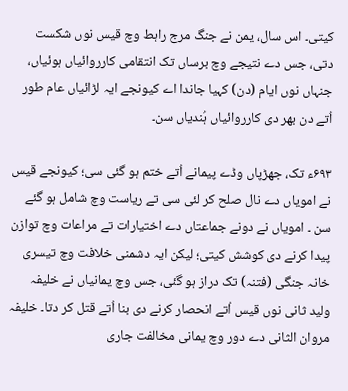کيتی۔ اس سال، یمن نے جنگ مرج راہط وچ قیس نوں شکست دتی، جس دے نتیجے وچ برساں تک انتقامی کارروائیاں ہوئیاں، جنہاں نوں ایام (دن) کہیا جاندا اے کیونجے ایہ لڑائیاں عام طور اُتے دن بھر دی کارروائیاں ہُندیاں سن۔

۶۹۳ء تک، جھڑپاں وڈے پیمانے اُتے ختم ہو گئی سی؛ کیونجے قیس نے امویاں دے نال صلح کر لئی سی تے ریاست وچ شامل ہو گئے سن ۔ امویاں نے دونے جماعتاں دے اختیارات تے مراعات وچ توازن پیدا کرنے دی کوشش کيتی؛ لیکن ایہ دشمنی خلافت وچ تیسری خانہ جنگی (فتنہ) تک دراز ہو گئی، جس وچ یمانیاں نے خلیفہ ولید ثانی نوں قیس اُتے انحصار کرنے دی بنا اُتے قتل کر دتا۔ خلیفہ مروان الثانی دے دور وچ یمانی مخالفت جاری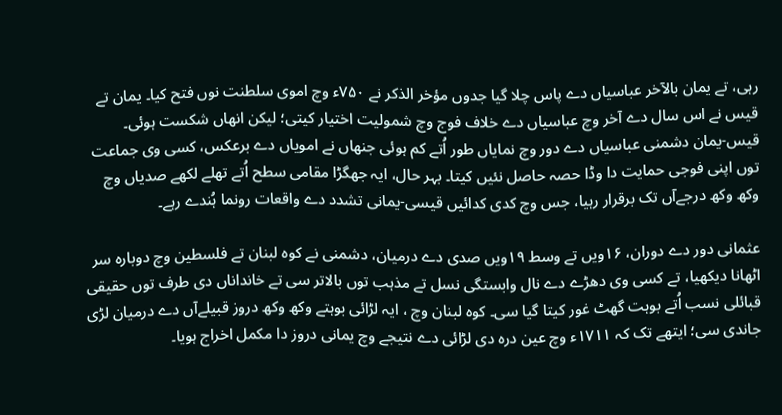رہی، تے یمان بالآخر عباسیاں دے پاس چلا گیا جدوں مؤخر الذکر نے ۷۵۰ء وچ اموی سلطنت نوں فتح کیا۔ یمان تے قیس نے اس سال دے آخر وچ عباسیاں دے خلاف فوج وچ شمولیت اختیار کيتی؛ لیکن انھاں شکست ہوئی۔ قیس-یمان دشمنی عباسیاں دے دور وچ نمایاں طور اُتے کم ہوئی جنھاں نے امویاں دے برعکس، کسی وی جماعت توں اپنی فوجی حمایت دا وڈا حصہ حاصل نئيں کيتا۔ بہر حال، ایہ جھگڑا مقامی سطح اُتے تھلے لکھے صدیاں وچ وکھ وکھ درجےآں تک برقرار رہیا، جس وچ کدی کدائيں قیسی-یمانی تشدد دے واقعات رونما ہُندے رہے۔

عثمانی دور دے دوران، ۱۶ويں تے وسط ۱۹ويں صدی دے درمیان، دشمنی نے کوہ لبنان تے فلسطین وچ دوبارہ سر اٹھانا دیکھیا، تے کسی وی دھڑے دے نال وابستگی نسل تے مذہب توں بالاتر سی تے خانداناں دی طرف توں حقیقی قبائلی نسب اُتے بوہت گھٹ غور کيتا گیا سی۔ کوہ لبنان وچ ، ایہ لڑائی بوہتے وکھ وکھ دروز قبیلےآں دے درمیان لڑی جاندی سی؛ ایتھے تک کہ ۱۷۱۱ء وچ عین درہ دی لڑائی دے نتیجے وچ یمانی دروز دا مکمل اخراج ہويا۔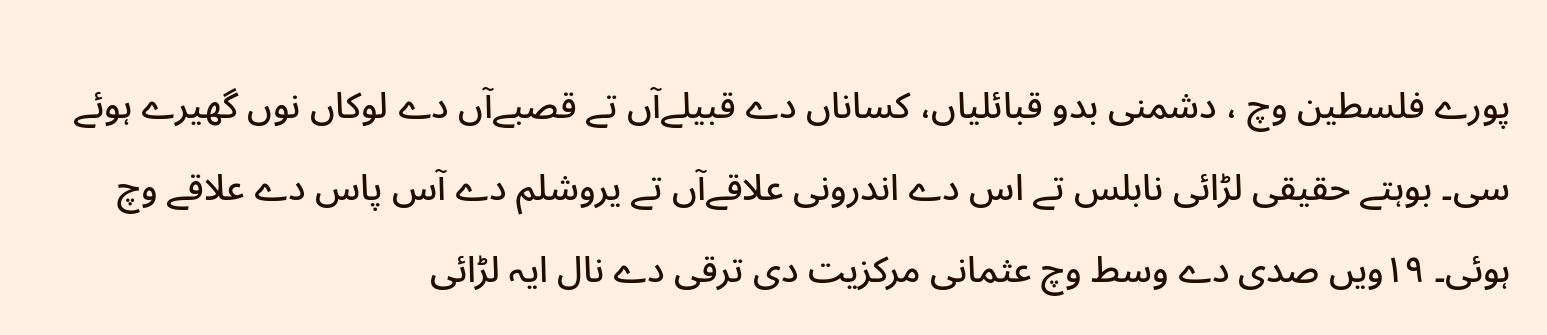پورے فلسطین وچ ، دشمنی بدو قبائلیاں، کساناں دے قبیلےآں تے قصبےآں دے لوکاں نوں گھیرے ہوئے سی۔ بوہتے حقیقی لڑائی نابلس تے اس دے اندرونی علاقےآں تے یروشلم دے آس پاس دے علاقے وچ ہوئی۔ ۱۹ويں صدی دے وسط وچ عثمانی مرکزیت دی ترقی دے نال ایہ لڑائی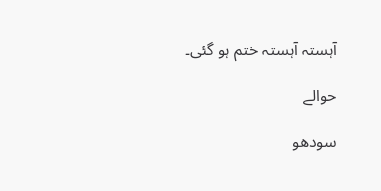آہستہ آہستہ ختم ہو گئی۔

حوالے

سودھو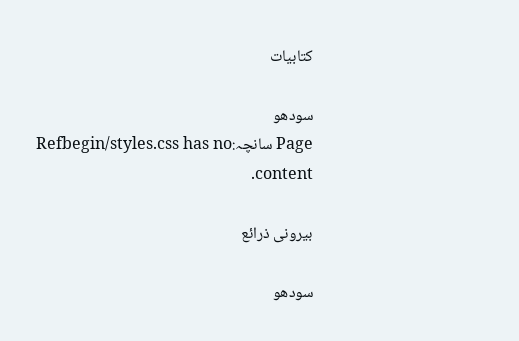کتابیات

سودھو
Page سانچہ:Refbegin/styles.css has no content.

بیرونی ذرائع

سودھو